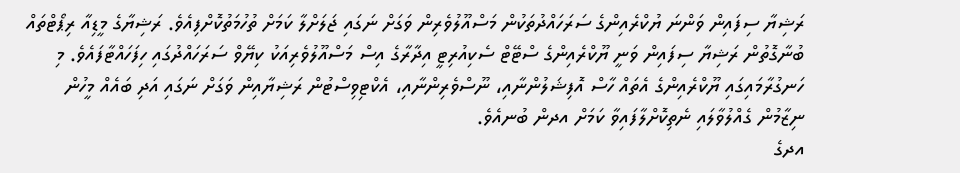ރަޝިޔާ ސިފައިން ވަންނަ ޔުކްރެއިންގެ ސަރަހައްދުތަކުން މަސްއޫލުވެރިން ވަގަށް ނަގައި ޖަލަށްލާ ކަމަށް ތުހުމަތުކޮށްފިއެވެ. ރަޝިޔާގެ މީޑިއާ ރިޕޯޓްތައް ބުނާގޮތުން ރަޝިޔާ ސިފައިން ވަނީ ޔޫކްރެއިންގެ ސްޓޭޓް ސެކިއުރިޓީ އިދާރާގެ އިސް މަސްއޫލުވެރިއަކު ކިޔޭވް ސަރަހައްދުގައި ހިފަހައްޓާފައެވެ. މި ހަނގުރާމައިގައި ޔޫކްރެއިންގެ އެތައް ހާސް އޮފިޝަލުންނާއި، ނޫސްވެރިންނާއި، އެކްޓިވިސްޓުން ރަޝިޔާއިން ވަގަށް ނަގައި އަދި ބައެއް މީހުން ނިޒާމުން ގެއްލުވާލައި ނެތިކޮށްލާފައިވާ ކަމަށް އދން ބުނއެވެ.
އދގެ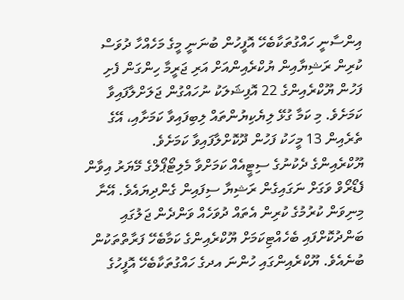އިންސާނީ ހައްގުތަކާބެހޭ އޮފީހުން ބުނަނީ މީގެ މަހެއްހާ ދުވަސް ކުރިން ރަޝިޔާއިން ޔުކްރެއިންއަށް އަރި ޖަރީމާ ހިންގަން ފެށި ފަހުން ޔޫކްރެއިންގެ 22 އޮފިޝަލަކު ނުހައްގުން ޖަލަށްލާފައިވާ ކަމަށެވެ. މި ކަމާ ގުޅޭ ލިޔެކިޔުންތައް ލިބިފައިވާ ކަމަށާއި، އޭގެ ތެރެއިން 13 މީހަކު ފަހުން ދޫކޮށްލާފައިވާ ކަމަށެވެ.
ޔޫކްރެއިންގެ ދެކުނުގެ ސިޓީއެއް ކަމަށްވާ މެލިޓޯޕޯލްގެ މޭޔަރު އިވާން ފެޑޯރޯވް ވަގަށް ނަގައިގެން ރަޝިޔާ ސިފައިން ގެންދިޔައެވެ. އޭނާ މިނިވަން ކުރުމުގެ ކުރިން އެތައް ދުވަހެއް ވަންދެން ޖަލުގައި ބަންދުކޮށްފައި ބެހެއްޓިކަމަށް ޔޫކްރެއިންގެ ކަމާބެހޭ ފަރާތްތަކުން ބުނެއެވެ. ޔޫކްރެއިންގައި ހުންނަ އދގެ ހައްގުތަކާބެހޭ އޮފީހުގެ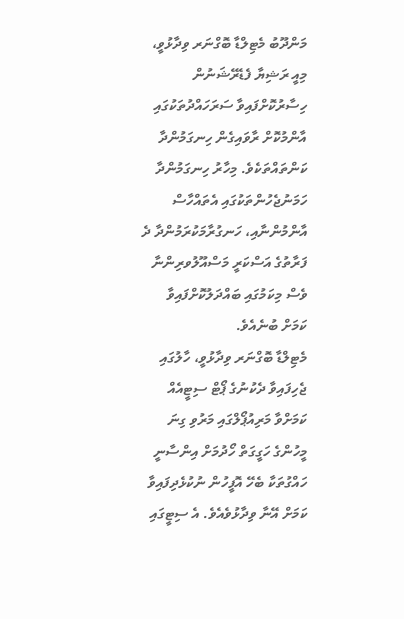މަންދޫބު މެޓިލްޑާ ބޮގްނަރ ވިދާޅުވީ، މިއީ ރަޝިޔާ ފެޑެރޭޝަނުން ހިސާރުކޮށްފައިވާ ސަރަހައްދުތަކުގައި އާންމުކޮށް ރާވައިގެން ހިނގަމުންދާ ކަންތައްތަކެވެ. މިހާރު ހިނގަމުންދާ ހަމަނުޖެހުންތަކުގައި އެތައްހާސް އާންމުންނާއި، ހަނގުރާމަކުރަމުންދާ ދެ ފަރާތުގެ އަސްކަރީ މަސްއޫލުވރިންނާ ވެސް މިކަމުގައި ބައްދަލުކޮށްފައިވާ ކަމަށް ބުނެއެވެ.
މެޓިލްޑާ ބޮގްނަރ ވިދާޅުވީ، ހާލުގައި ޖެހިފައިވާ ދެކުނުގެ ޕޯޓް ސިޓީއެއް ކަމަށްވާ މަރިއުޕޯލްގައި މަރުވި ގިނަ މީހުންގެ ހަގީގަތް ހޯދުމަށް އިންސާނީ ހައްގުތަކާ ބެހޭ އޮފީހުން ނުކުޅެދިފައިވާ ކަމަށް އޭނާ ވިދާޅުވެއެވެ. އެ ސިޓީގައި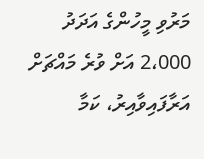މަރުވި މީހުންގެ އަދަދު 2،000 އަށް ވުރެ މައްޗަށް އަރާފައިވާއިރު، ކަމާ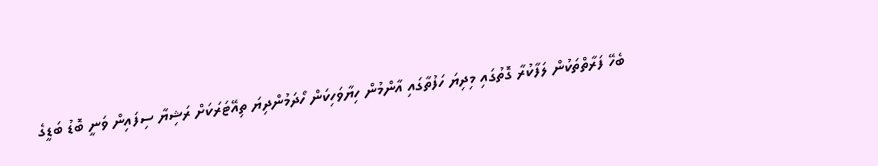ބެހޭ ފަރާތްތަކުން ލަފާކުރާ ގޮތުގައި މިދިޔަ ހަފުތާގައި އާންމުން ހިޔާވަހިކަން ހޯދަމުންދިޔަ ތިއޭޓަރަކަށް ރަޝިޔާ ސިފައިން ވަނީ ބޮޑު ބަޑީގެ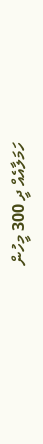ހަމަލާއެއް ދީ 300 މީހުން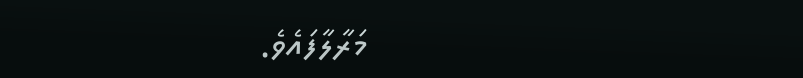މަރާލާފައެވެ.